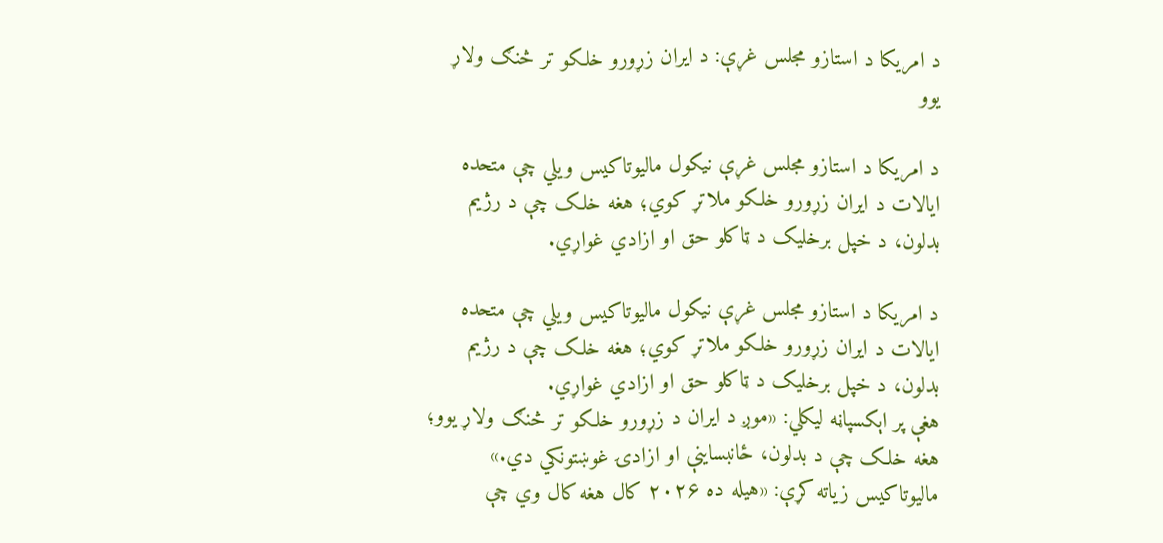د امریکا د استازو مجلس غړې: د ایران زړورو خلکو تر څنګ ولاړ یوو

د امریکا د استازو مجلس غړې نیکول مالیوتاکیس ویلي چې متحده ایالات د ایران زړورو خلکو ملاتړ کوي؛ هغه خلک چې د رژیم بدلون، د خپل برخلیک د ټاکلو حق او ازادي غواړي.

د امریکا د استازو مجلس غړې نیکول مالیوتاکیس ویلي چې متحده ایالات د ایران زړورو خلکو ملاتړ کوي؛ هغه خلک چې د رژیم بدلون، د خپل برخلیک د ټاکلو حق او ازادي غواړي.
هغې پر اېکسپاڼه لیکلي: «موږ د ایران د زړورو خلکو تر څنګ ولاړ یوو؛ هغه خلک چې د بدلون، ځانبساینې او ازادۍ غوښتونکي دي.»
مالیوتاکیس زیاته کړې: «هیله ده ۲۰۲۶ کال هغه کال وي چې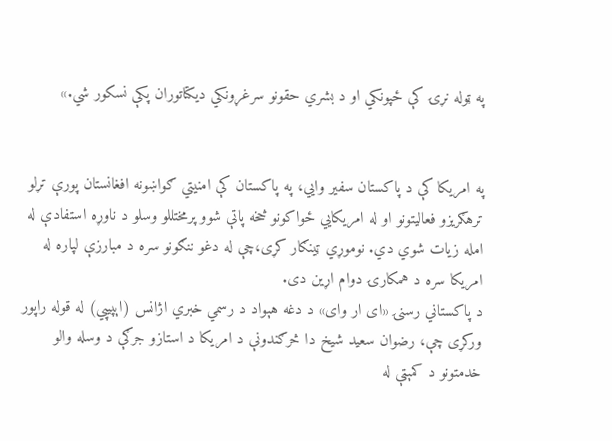په ټوله نړۍ کې ځپونکي او د بشري حقونو سرغړونکي دیکتاتوران پکې نسکور شي.»


په امریکا کې د پاکستان سفیر وایي، په پاکستان کې امنیتي ګواښونه افغانستان پورې تړلو ترهګریزو فعالیتونو او له امریکایي ځواکونو څخه پاتې شوو پرمختللو وسلو د ناوړه استفادې له امله زیات شوي دي. نوموړي ټینګار کړی،چې له دغو ننګونو سره د مبارزې لپاره له امریکا سره د همکارۍ دوام اړین دی.
د پاکستاني رسنۍ «ای ار وای» د دغه هېواد د رسمي خبري اژانس (اېپيپي) له قوله راپور ورکړی چې، رضوان سعید شیخ دا څرګندونې د امریکا د استازو جرګې د وسله والو خدمتونو د کمېټې له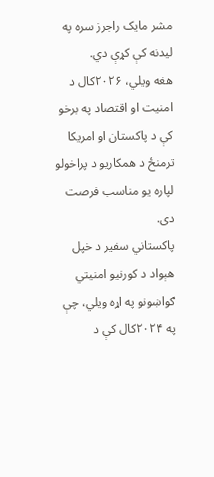مشر مایک راجرز سره په لیدنه کې کړې دي.
هغه ویلي، ۲۰۲۶کال د امنیت او اقتصاد په برخو کې د پاکستان او امریکا ترمنځ د همکاریو د پراخولو لپاره یو مناسب فرصت دی.
پاکستاني سفیر د خپل هېواد د کورنیو امنیتي ګواښونو په اړه ویلي، چې په ۲۰۲۴کال کې د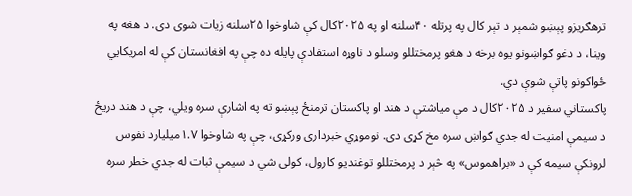ترهګریزو پېښو شمېر د تېر کال په پرتله ۴۰سلنه او په ۲۰۲۵کال کې شاوخوا ۲۵سلنه زیات شوی دی. د هغه په وینا، د دغو ګواښونو یوه برخه د هغو پرمختللو وسلو د ناوړه استفادې پایله ده چې په افغانستان کې له امریکایي ځواکونو پاتې شوې دي.
پاکستاني سفیر د ۲۰۲۵کال د مې میاشتې د هند او پاکستان ترمنځ پېښو ته په اشارې سره ویلي، چې د هند دریځ د سیمې امنیت له جدي ګواښ سره مخ کړی دی. نوموړي خبرداری ورکړی، چې په شاوخوا ۱.۷میلیارد نفوس لرونکې سیمه کې د «براهموس» په څېر د پرمختللو توغندیو کارول، کولی شي د سیمې ثبات له جدي خطر سره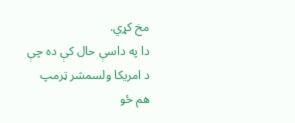مخ کړي.
دا په داسې حال کې ده چې د امریکا ولسمشر ټرمپ هم ځو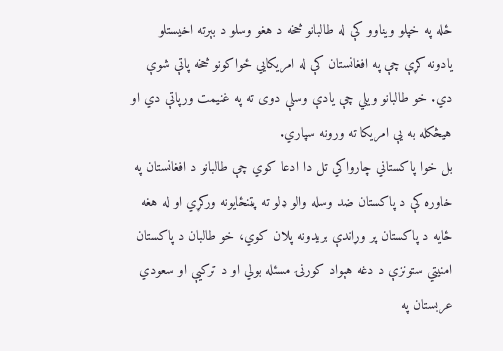ځله په خپلو ویناوو کې له طالبانو څخه د هغو وسلو د بېرته اخیستلو یادونه کړې چې په افغانستان کې له امریکایي ځواکونو څخه پاتې شوې دي. خو طالبانو ویلي چې یادې وسلې دوی ته په غنیمت ورپاتې دي او هیڅکله به یې امریکا ته ورونه سپاري.
بل خوا پاکستاني چارواکي تل دا ادعا کوي چې طالبانو د افغانستان په خاوره کې د پاکستان ضد وسله والو ډلو ته پټنځایونه ورکړي او له هغه ځایه د پاکستان پر وړاندې بریدونه پلان کوي، خو طالبان د پاکستان امنیتي ستونزې د دغه هېواد کورنۍ مسئله بولي او د ترکیې او سعودي عربستان په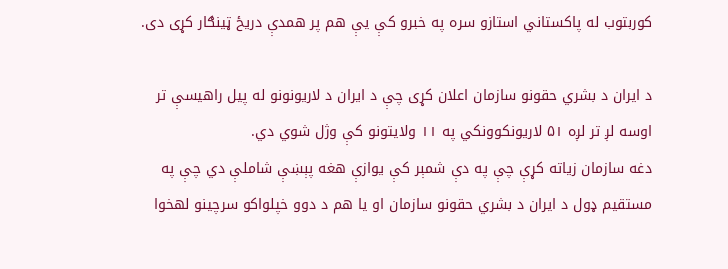کوربتوب له پاکستاني استازو سره په خبرو کې یې هم پر همدې دریځ ټینګار کړی دی.

د ایران د بشري حقونو سازمان اعلان کړی چې د ایران د لاریونونو له پیل راهیسې تر اوسه لږ تر لږه ۵۱ لاریونکوونکي په ۱۱ ولایتونو کې وژل شوي دي.
دغه سازمان زیاته کړې چې په دې شمېر کې یوازې هغه پېښې شاملې دي چې په مستقیم ډول د ایران د بشري حقونو سازمان او یا هم د دوو خپلواکو سرچینو لهخوا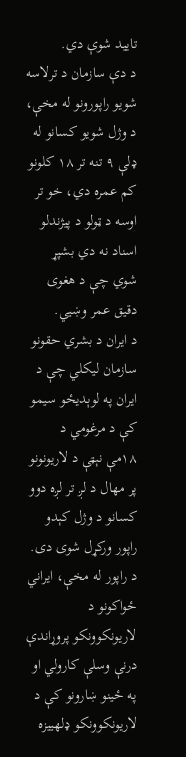تایید شوې دي.
د دې سازمان د ترلاسه شویو راپورونو له مخې، د وژل شویو کسانو له ډلې ۹ تنه تر ۱۸ کلونو کم عمره دي، خو تر اوسه د ټولو د پیژندلو اسناد نه دي بشپړ شوي چې د هغوی دقیق عمر وښیي.
د ایران د بشري حقونو سازمان لیکلي چې د ایران په لوېدیځو سیمو کې د مرغومي د ۱۸مې نېټې د لاریونونو پر مهال د لږ تر لږه دوو کسانو د وژل کېدو راپور ورکړل شوی دی.
د راپور له مخې، ایراني ځواکونو د لاریونکوونکو پروړاندې درنې وسلې کارولي او په ځینو ښارونو کې د لاریونکوونکو ډلهییزه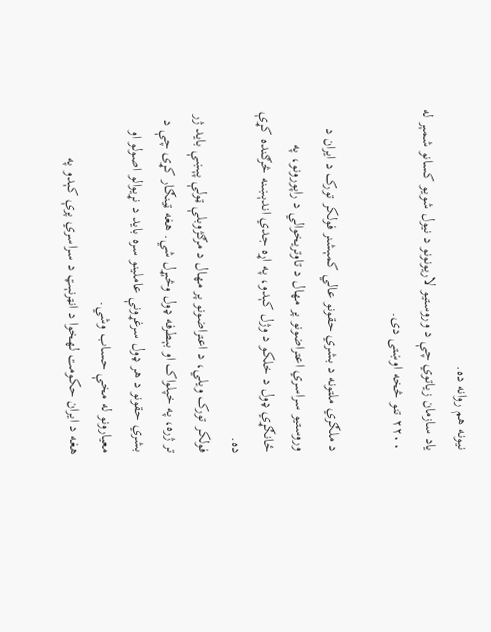نیونه هم روانه ده.
یاد سازمان زیاتوي چې د وروستیو لاریونونو د نیول شویو کسانو شمېر له ۲۲۰۰ تنو څخه اوښتی دی.

د ملګري ملتونه د بشري حقونو عالي کمېشنر فولکر تورک د ایران د وروستیو سراسري اعتراضونو پر مهال د تاوتریخوالي د راپورونو، په ځانګړي ډول د خلکو د وژل کېدو، په اړه جدي اندېښنه څرګنده کړې ده.
فولکر تورک ویلي، د اعتراضونو پر مهال د مرګژوبلې ټولې پېښې باید ژر تر ژره، په خپلواک او بېطرفه ډول وڅېړل شي. هغه ټینګار کړی چې د بشري حقونو د هر ډول سرغړونې عاملینو سره باید د نړیوالو اصولو او معیارونو له مخې حساب وشي.
هغه د ایران حکومت لهخوا د انټرنېټ د سراسري پرې کېدو په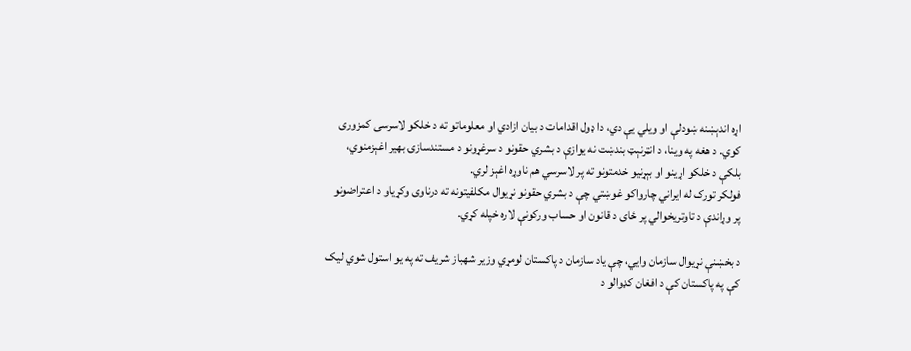اړه اندېښنه ښودلې او ویلي یې دي، دا ډول اقدامات د بیان ازادي او معلوماتو ته د خلکو لاسرسی کمزوری کوي. د هغه په وینا، د انټرنېټ بندښت نه یوازې د بشري حقونو د سرغړونو د مستندسازۍ بهیر اغېزمنوي، بلکې د خلکو اړینو او بېړنیو خدمتونو ته پر لاسرسي هم ناوړه اغېز لري.
فولکر تورک له ایراني چارواکو غوښتي چې د بشري حقونو نړیوال مکلفیتونه ته درناوی وکړياو د اعتراضونو پر وړاندې د تاوتریخوالي پر ځای د قانون او حساب ورکونې لاره خپله کړي.

د بخښنې نړیوال سازمان وايي، چې یاد سازمان د پاکستان لومړي وزیر شهباز شریف ته په یو استول شوي لیک کې په پاکستان کې د افغان کډوالو د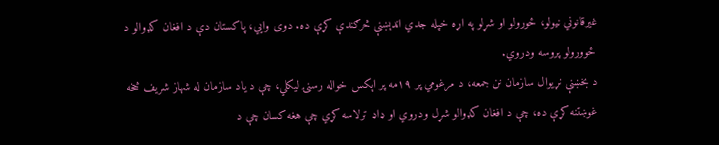غیرقانوني نیولو، ځورولو او شړلو په اړه خپله جدي اندېښنې څرګندې کړې ده. دوی وايي، پاکستان دې د افغان کډوالو د ځوورولو پروسه ودروي.
د بخښنې نړیوال سازمان نن جمعه، د مرغومي پر ۱۹مه پر اېکس خواله رسنۍ لیکلي، چې د یاد سازمان له شهاز شریف څخه غوښتنه کړې ده، چې د افغان کډوالو شړل ودروي او ډاډ ترلاسه کړي چې هغه کسان چې د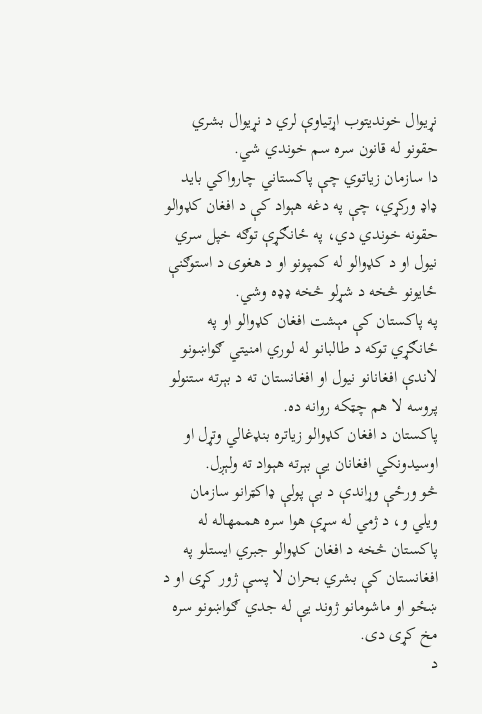نړیوال خوندیتوب اړتیاوې لري د نړیوال بشري حقونو له قانون سره سم خوندي شي.
دا سازمان زیاتوي چې پاکستاني چارواکي باید ډاډ ورکړي، چې په دغه هېواد کې د افغان کډوالو حقونه خوندي دي، په ځانګړې توګه خپل سري نیول او د کډوالو له کمپونو او د هغوی د استوګنې ځایونو څخه د شړلو څخه ډډه وشي.
په پاکستان کې مېشت افغان کډوالو او په ځانګړي توکه د طالبانو له لوري امنیتي ګواښونو لاندې افغانانو نیول او افغانستان ته د بېرته ستنولو پروسه لا هم چټکه روانه ده.
پاکستان د افغان کډوالو زیاتره بنډغالي وتړل او اوسیدونکي افغانان یې بېرته هېواد ته ولېږل.
څو ورځې وړاندې د بې پولې ډاکټرانو سازمان ویلي و، د ژمي له سړې هوا سره هممهاله له پاکستان څخه د افغان کډوالو جبري ایستلو په افغانستان کې بشري بحران لا پسې ژور کړی او د ښځو او ماشومانو ژوند یې له جدي ګواښونو سره مخ کړی دی.
د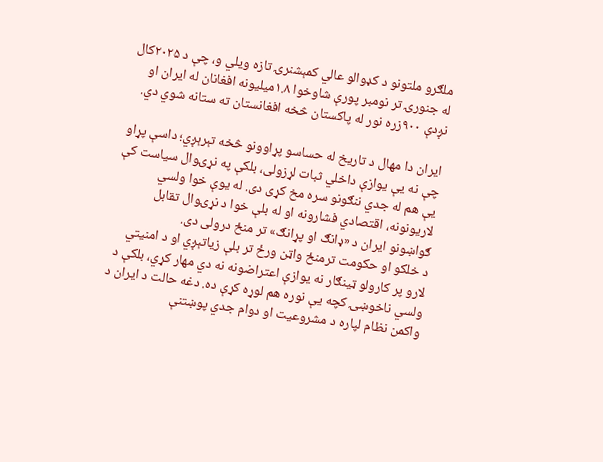ملګرو ملتونو د کډوالو عالي کمېشنرۍ تازه ویلي و، چې د ۲۰۲۵کال له جنورۍ تر نومبر پورې شاوخوا ۱.۸میلیونه افغانان له ایران او نږدې ۹۰۰زره نور له پاکستان څخه افغانستان ته ستانه شوي دي.

ایران دا مهال د تاریخ له حساسو پړاوونو څخه تېرېږي؛ داسې پړاو چې نه یې یوازې داخلي ثبات لړزولی، بلکې په نړۍوال سیاست کې یې هم له جدي ننګونو سره مخ کړی دی. له یوې خوا ولسي لاریونونه، اقتصادي فشارونه او له بلې خوا د نړۍوال تقابل ګواښونو ایران د «ډانګ او پړانګ» تر منځ درولی دی.
د خلکو او حکومت ترمنځ واټن ورځ تر بلې زیاتېږي او د امنیتي لارو پر کارولو ټینګار نه یوازې اعتراضونه نه دي مهار کړي، بلکې د ولسي ناخوښۍ کچه یې نوره هم لوړه کړې ده. دغه حالت د ایران د واکمن نظام لپاره د مشروعیت او دوام جدي پوښتنې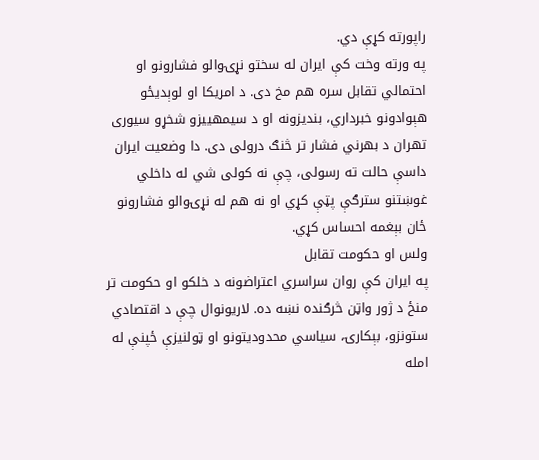راپورته کړې دي.
په ورته وخت کې ایران له سختو نړۍوالو فشارونو او احتمالي تقابل سره هم مخ دی. د امریکا او لوېدیځو هېوادونو خبرداري، بندیزونه او د سیمهییزو شخړو سیوری تهران د بهرني فشار تر څنګ درولی دی. دا وضعیت ایران داسې حالت ته رسولی، چې نه کولی شي له داخلي غوښتنو سترګې پټې کړي او نه هم له نړۍوالو فشارونو ځان بېغمه احساس کړي.
ولس او حکومت تقابل
په ایران کې روان سراسري اعتراضونه د خلکو او حکومت تر منځ د ژور واټن څرګنده نښه ده. لاریونوال چې د اقتصادي ستونزو، بېکارۍ، سیاسي محدودیتونو او ټولنیزې ځپنې له امله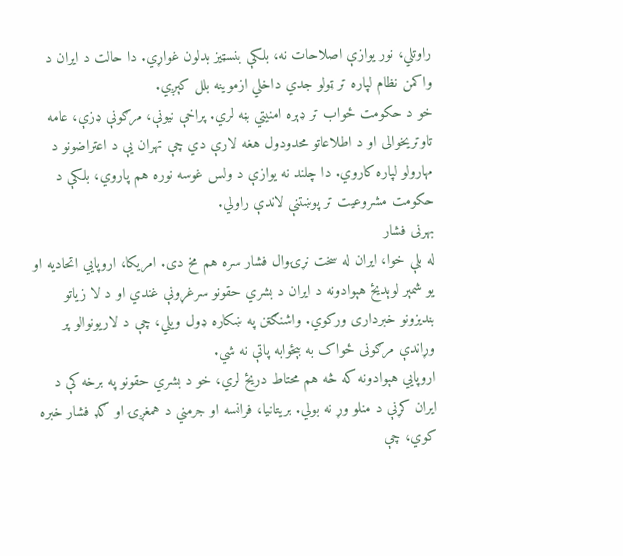راوتلي، نور یوازې اصلاحات نه، بلکې بنسټیز بدلون غواړي. دا حالت د ایران د واکمن نظام لپاره تر ټولو جدي داخلي ازموینه بلل کېږي.
خو د حکومت ځواب تر ډېره امنیتي بڼه لري. پراخې نیونې، مرګونې ډزې، عامه تاوتریخوالی او د اطلاعاتو محدودول هغه لارې دي چې تهران یې د اعتراضونو د مهارولو لپاره کاروي. دا چلند نه یوازې د ولس غوسه نوره هم پاروي، بلکې د حکومت مشروعیت تر پوښتنې لاندې راولي.
بهرنی فشار
له بلې خوا، ایران له سخت نړۍوال فشار سره هم مخ دی. امریکا، اروپايي اتحادیه او یو شمېر لوېدیځ هېوادونه د ایران د بشري حقونو سرغړونې غندي او د لا زیاتو بندیزونو خبرداری ورکوي. واشنګټن په ښکاره ډول ویلي، چې د لاریونوالو پر وړاندې مرګونی ځواک به بېځوابه پاتې نه شي.
اروپايي هېوادونه که څه هم محتاط دریځ لري، خو د بشري حقونو په برخه کې د ایران کړنې د منلو وړ نه بولي. بریتانیا، فرانسه او جرمني د همغږۍ او ګډ فشار خبره کوي، چې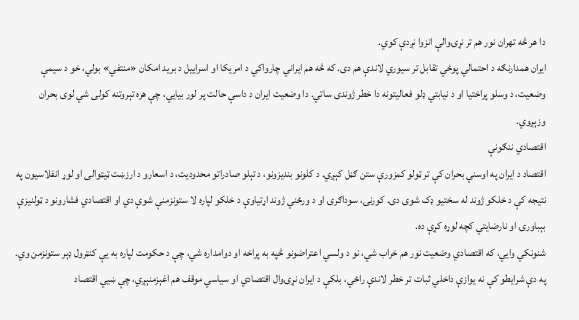دا هر څه تهران نور هم تر نړۍوالې انزوا نږدې کوي.
ایران همدارنګه د احتمالي پوځي تقابل تر سیوري لاندې هم دی. که څه هم ایراني چارواکي د امریکا او اسراییل د برید امکان «منتفي» بولي، خو د سیمې وضعیت، د وسلو پراختیا او د نیابتي ډلو فعالیتونه دا خطر ژوندی ساتي. دا وضعیت ایران د داسې حالت پر لور بیایي، چې هره تېروتنه کولی شي لوی بحران وزېږوي.
اقتصادي ننګونې
اقتصاد د ایران په اوسني بحران کې تر ټولو کمزورې ستن ګڼل کېږي. د کلونو بندیزونو، د تېلو صادراتو محدودیت، د اسعارو د ارزښت ټیټوالی او لوړ انفلاسیون په نتیجه کې د خلکو ژوند له سختیو ډک شوی دی. کورنۍ، سوداګرۍ او د ورځني ژوند اړتیاوې د خلکو لپاره لا ستونزمنې شوې دي او اقتصادي فشارونو د ټولنیزې بېباورۍ او نارضایتي کچه لوړه کړې ده.
شنونکي وايي، که اقتصادي وضعیت نور هم خراب شي، نو د ولسي اعتراضونو څپه به پراخه او دوامداره شي، چې د حکومت لپاره به یې کنټرول ډېر ستونزمن وي. په دې شرایطو کې نه یوازې داخلي ثبات تر خطر لاندې راځي، بلکې د ایران نړۍوال اقتصادي او سیاسي موقف هم اغېزمنېږي، چې ښيي اقتصاد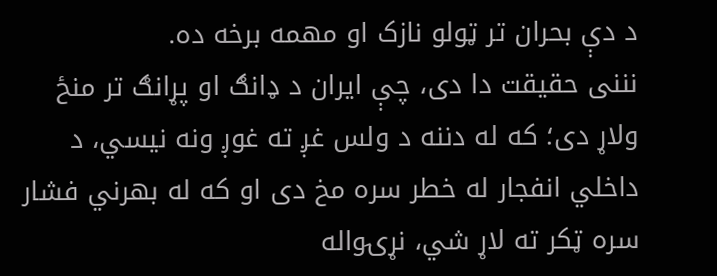د دې بحران تر ټولو نازک او مهمه برخه ده.
نننی حقیقت دا دی، چې ایران د ډانګ او پړانګ تر منځ ولاړ دی؛ که له دننه د ولس غږ ته غوږ ونه نیسي، د داخلي انفجار له خطر سره مخ دی او که له بهرني فشار سره ټکر ته لاړ شي، نړۍواله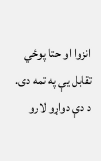انزوا او حتا پوځي تقابل یې په تمه دی. د دې دواړو لارو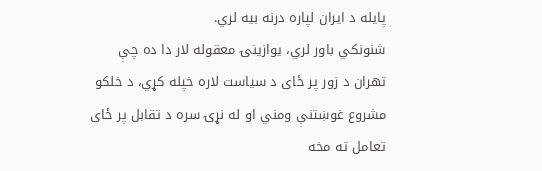پایله د ایران لپاره درنه بیه لري.
شنونکي باور لري، یوازینۍ معقوله لار دا ده چې تهران د زور پر ځای د سیاست لاره خپله کړي، د خلکو مشروع غوښتنې ومني او له نړۍ سره د تقابل پر ځای تعامل ته مخه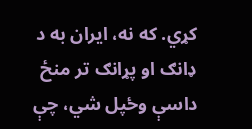کړي. که نه، ایران به د ډانګ او پړانګ تر منځ داسې وځپل شي، چې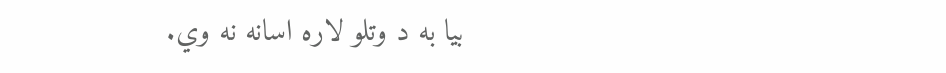بیا به د وتلو لاره اسانه نه وي.